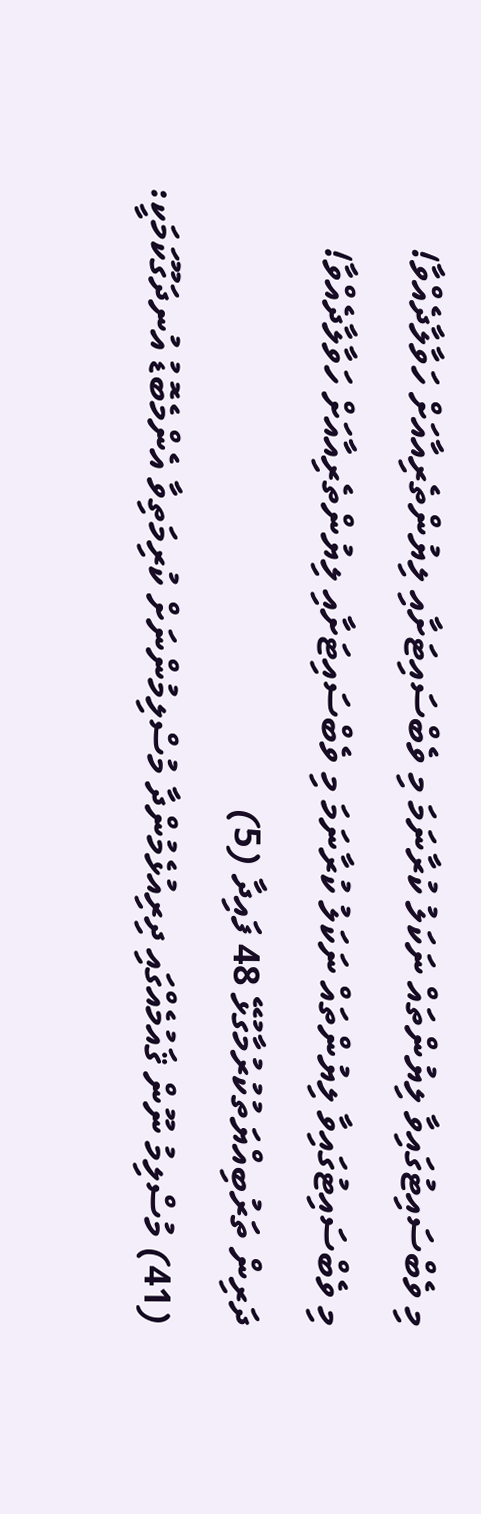މި ވެބްސައިޓުގައިވާ ލިޔުންތައް ނަކަލު ކުރާނަމަ މި ވެބްސައިޓަށާއި ލިޔުންތެރިއާއަށް ހަވާލާދެއްވާ!
މި ވެބްސައިޓުގައިވާ ލިޔުންތައް ނަކަލު ކުރާނަމަ މި ވެބްސައިޓަށާއި ލިޔުންތެރިއާއަށް ހަވާލާދެއްވާ!
ދަރިން ތަރުބިއްޔަތުކުރުމާގުޅޭ 48 ފައިދާ (5)
(41) މުސްލިމު ނޫން ޤައުމެއްގައި ދިރިއުޅެމުންދާ މުސްލިމުންނަށް ކުރިމަތިވާ އެންމެބޮޑު އުނދަގޫކަމަކީ: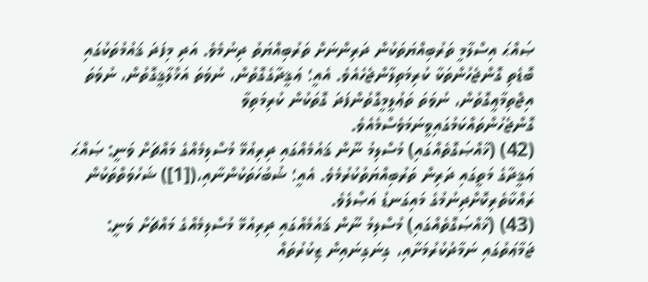ޞައްޙަ އިސްލާމީ ތަރުބިއްޔަތަކުން ދަރިންނަށް ތަރުބިއްޔަތު ދިނުމެވެ. އަދި މިފަދަ ޤައުމުތަކުގައި ބޮޑެތި ގޮންޖެހުންތަކާ ކުރިމަތިލާންޖެހެއެވެ. އެއީ؛ ޢަޤީދާގެގޮތުން، ނުވަތަ އަޚްލާޤީގޮތުން، ނުވަތަ އިޖްތިމާޢީގޮތުން، ނުވަތަ ތަޢުލީމީގޮތުންފަދަ ގޮތަކުން ކުރިމަތިވާ ގޮންޖެހުންތައްކަމުގައިވީނަމަވެސްމެއެވެ.
(42) (ޚާއްޞަގޮތެއްގައި) މުސްލިމު ނޫން ޤައުމެއްގައި ދިރިއުޅޭ މުސްލިމެއްގެ މައްޗަށް ވަނީ: ޞައްޙަ ޢަޤީދާގެ މަތީގައި ދަރިން ތަރުބިއްޔަތުކުރުމެވެ. އެއީ؛ ޝުބުހަތަކުންނާއި،([1]) ޝަހުވަތްތަކުން ރައްކާތެރިކޮށްދިނުމުގެ މައިގަނޑު އަޞްލެވެ.
(43) (ޚާއްޞަގޮތެއްގައި) މުސްލިމު ނޫން ޤައުމެއްގައި ދިރިއުޅޭ މުސްލިމެއްގެ މައްޗަށް ވަނީ: ޖަމާޢަތުގައި ނަމާދުކުރުމަށާއި، ގިނަގިނައިން ޒިކުރުތައް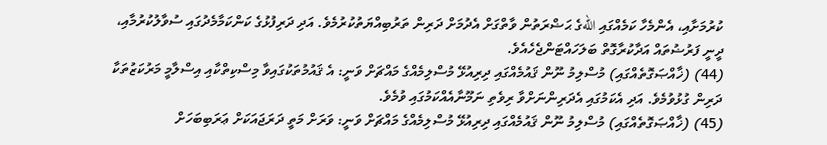ކުރުމަށާއި، އެންމެހާ ކަމެއްގައި اللهގެ ޙަޟްރަތުން ވާތްގަށް އެދުމަށް ދަރިން ތަރުބިއްޔަތުކުރުމެވެ. އަދި ދަރިފުޅުގެ ކަންކަމާމެދުގައި ސުވާލުކުރުމާއި، ދީނީ ފަރުޟުތައް އަދާކުރާގޮތް ބަލަހައްޓަންޖެހެއެވެ.
(44) (ޚާއްޞަގޮތެއްގައި) މުސްލިމު ނޫން ޤައުމެއްގައި ދިރިއުޅޭ މުސްލިމެއްގެ މައްޗަށް ވަނީ: އެ ޤައުމުތަކުގައިވާ މިސްކިތްކާއި އިސްލާމީ މަރުކަޒުތަކާ ދަރިން ގުޅުވުމެވެ. އަދި އެކަމުގައި އެދަރިންނަށްވާ ރިވެތި ނަމޫނާއެއްކަމުގައި ވުމެވެ.
(45) (ޚާއްޞަގޮތެއްގައި) މުސްލިމު ނޫން ޤައުމެއްގައި ދިރިއުޅޭ މުސްލިމެއްގެ މައްޗަށް ވަނީ: ވަރަށް މަތީ ދަރަޖައަކަށް ޢަރަބިބަހަށް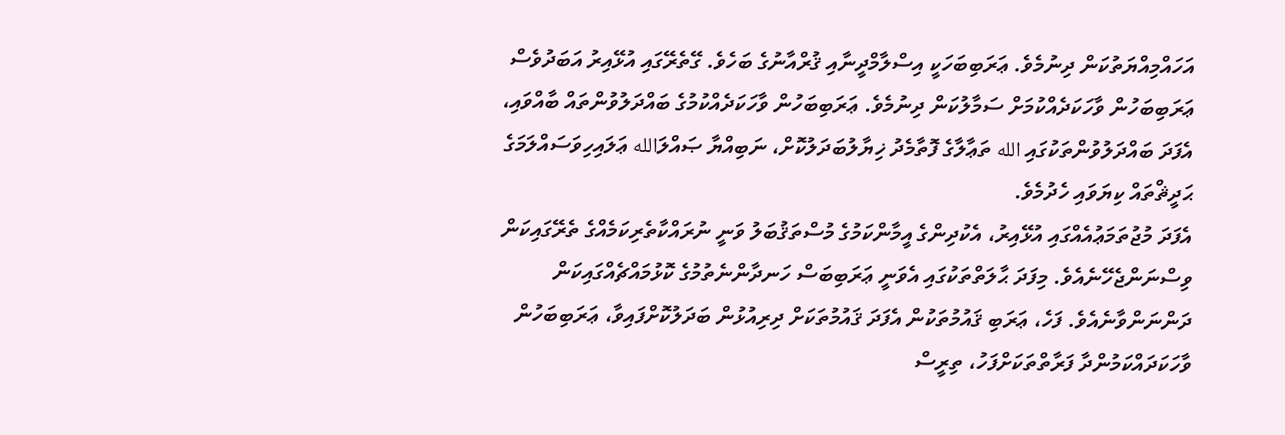އަހައްމިއްޔަތުކަން ދިނުމެވެ. ޢަރަބިބަހަކީ އިސްލާމްދީނާއި ޤުރްއާނުގެ ބަހެވެ. ގޭތެރޭގައި އުޅޭއިރު އަބަދުވެސް ޢަރަބިބަހުން ވާހަކަދެއްކުމަށް ސަމާލުކަން ދިނުމެވެ. ޢަރަބިބަހުން ވާހަކަދެއްކުމުގެ ބައްދަލުވުންތައް ބާއްވައި، އެފަދަ ބައްދަލުވުންތަކުގައި الله ތަޢާލާގެ ފޮތާމެދު ޚިޔާލުބަދަލުކޮށް، ނަބިއްޔާ ޞައްލަالله ޢަލައިހިވަސައްލަމަގެ ޙަދީޘްތައް ކިޔަވައި ހެދުމެވެ.
އެފަދަ މުޖުތަމަޢުއެއްގައި އުޅޭއިރު، އެކުދިންގެ އީމާންކަމުގެ މުސްތަޤުބަލު ވަނީ ނުރައްކާތެރިކަމެއްގެ ތެރޭގައިކަން ވިސްނަންޖެހޭނެއެވެ. މިފަދަ ޙާލަތްތަކުގައި އެވަނީ ޢަރަބިބަސް ހަނދާންނެތުމުގެ ކޮޅުމައްޗެއްގައިކަން ދަންނަންވާނެއެވެ. ފަހެ، ޢަރަބި ޤައުމުތަކުން އެފަދަ ޤައުމުތަކަށް ދިރިއުޅުން ބަދަލުކޮށްފައިވާ، ޢަރަބިބަހުން ވާހަކަދައްކަމުންދާ ފަރާތްތަކަށްފަހު، ތިރީސް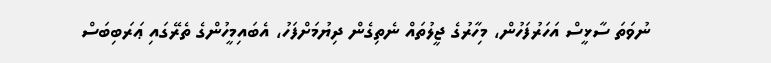ނުވަތަ ސާޅީސް އަހަރުފަހުން، މިހާރުގެ ޖީލުތައް ނެތިގެން ދިޔުމަށްފަހު، އެބައިމީހުންގެ ތެރޭގައި ޢަރަބިބަސް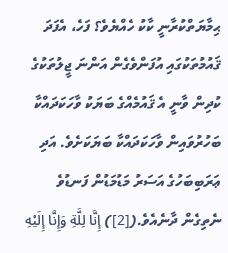ޙިމާޔަތްކުރާނީ ކާކު ހެއްޔެވެ؟ ފަހެ، އެފަދަ ޤައުމުތަކުގައި އުފަންވެގެން އަންނަ ޖީލުތަކުގެ ކުދިން ވާނީ އެ ޤައުމެއްގެ ބަޔަކު ވާހަކަދައްކާ ބަހުރުވައިން ވާހަކަދައްކާ ބަޔަކަށެވެ. އަދި ޢަރަބިބަހުގެ އަސަރު މަޑުމަޑުން ފަނޑުވެ ނެތިގެން ދާނެއެވެ.([2]) إِنَّا لِلَّةِ وَإِنَّا إِلَيْهِ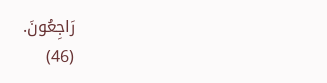رَاجِعُونَ.
(46)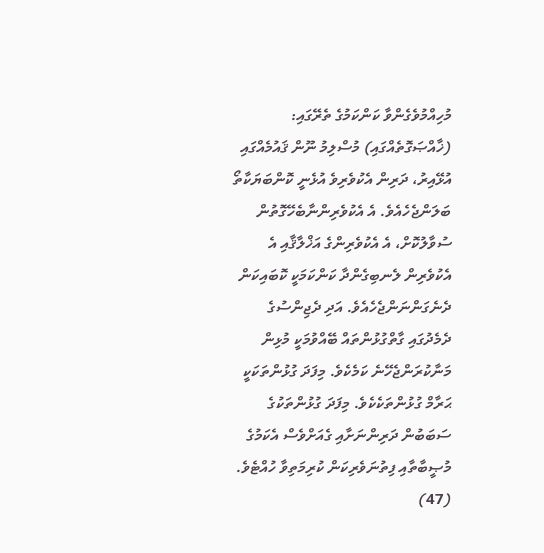މުހިއްމުވެގެންވާ ކަންކަމުގެ ތެރޭގައި: (ޚާއްޞަގޮތެއްގައި) މުސްލިމު ނޫން ޤައުމެއްގައި އުޅޭއިރު، ދަރިން އެކުވެރިވެ އުޅެނީ ކޮންބަޔަކާތޯ ބަލަންޖެހެއެވެ. އެ އެކުވެރިންނާބެހޭގޮތުން ސުވާލުކޮށް، އެ އެކުވެރިންގެ އަޚްލާޤާއި އެ އެކުވެރިން ލެނބިގެންދާ ކަންކަމަކީ ކޮބައިކަން ދެނެގަންނަންޖެހެއެވެ. އަދި ދެޖިންސުގެ ދެމެދުގައި ގާތްގުޅުންތައް ބޭއްވުމަކީ މުޅިން މަނާކުރަންޖެހޭނެ ކަމެކެވެ. މިފަދަ ގުޅުންތަކަކީ ޙަރާމް ގުޅުންތަކެކެވެ. މިފަދަ ގުޅުންތަކުގެ ސަބަބުން ދަރިންނަށާއި ގެއަށްވެސް އެކަމުގެ މުޞީބާތާއި ފިތުނަވެރިކަން ކުރިމަތިވާ ހުއްޓެވެ.
(47)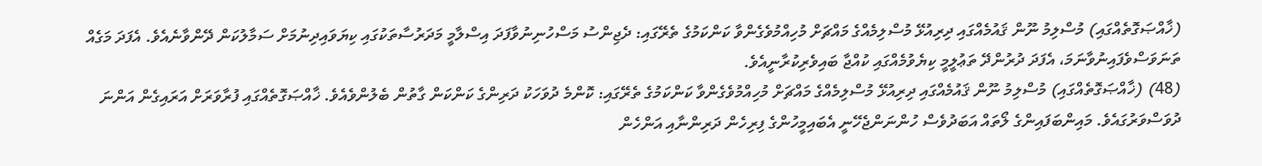(ޚާއްޞަގޮތެއްގައި) މުސްލިމު ނޫން ޤައުމެއްގައި ދިރިއުޅޭ މުސްލިމެއްގެ މައްޗަށް މުހިއްމުވެގެންވާ ކަންކަމުގެ ތެރޭގައި: ދެޖިންސު މަސްހުނިނުވާފަދަ އިސްލާމީ މަދަރުސާތަކުގައި ކިޔަވައިދިނުމަށް ސަމާލުކަން ދޭންވާނެއެވެ. އެފަދަ މަގެއް ތަނަވަސްވެފައިނުވާނަމަ، އެފަދަ ދުރުންދޭ ތަޢުލީމީ ކިޔެވުމެއްގައި ކުއްޖާ ބައިވެރިކުރާނީއެވެ.
(48) (ޚާއްޞަގޮތެއްގައި) މުސްލިމު ނޫން ޤައުމެއްގައި ދިރިއުޅޭ މުސްލިމެއްގެ މައްޗަށް މުހިއްމުވެގެންވާ ކަންކަމުގެ ތެރޭގައި: ކޮންމެ ދުވަހަކު ދަރިންގެ ކަންކަން ގާތުން ބެލުންވެއެވެ. ޚާއްޞަގޮތެއްގައި ފުރާވަރަށް އަރައިގެން އަންނަ ދުވަސްވަރުގައެވެ. މައިންބަފައިންގެ ލޯތައް އަބަދުވެސް ހުންނަންޖެހޭނީ އެބައިމީހުންގެ ފިރިހެން ދަރިންނާއި އަންހެން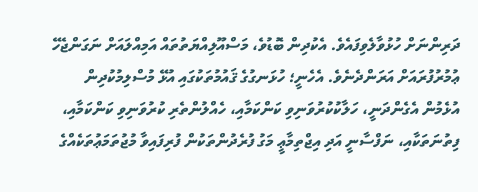ދަރިންނަށް ހުޅުވާލެވިފައެވެ. އެކުދިން ބޮޑުވެ، މަސްއޫލިއްޔަތުތައް އަމިއްލައަށް ނަގަންޖެހޭ ޢުމުރުފުރައަށް އަރަންދެނެވެ. އެހެނީ؛ ހުޅަނގުގެ ޤައުމުތަކުގައި އުޅޭ މުސްލިމުކުދިން އުޅެމުން އެގެންދަނީ، ހަލާކުކުރުވަނިވި ކަންކަމާއި، ހެއްލުންތެރި ކުރުވަނިވި ކަންކަމާއި، ފިތުނަތަކާއި، ނަފްސާނީ އަދި އިޖްތިމާޢީ މަގު ފުރެދުންތަކުން ފުރިފައިވާ މުޖުތަމަޢުތަކެއްގެ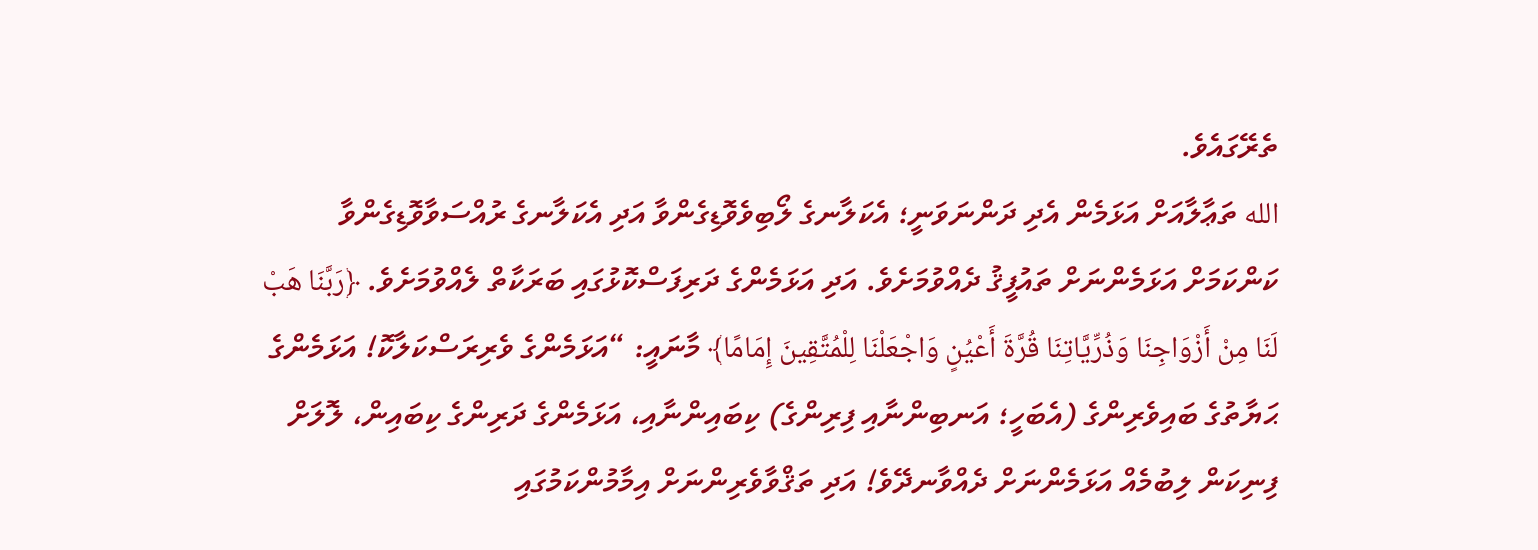ތެރޭގައެވެ.
الله ތަޢާލާއަށް އަޅަމެން އެދި ދަންނަވަނީ؛ އެކަލާނގެ ލޯބިވެވޮޑިގެންވާ އަދި އެކަލާނގެ ރުއްސަވާވޮޑިގެންވާ ކަންކަމަށް އަޅަމެންނަށް ތައުފީޤު ދެއްވުމަށެވެ. އަދި އަޅަމެންގެ ދަރިފަސްކޮޅުގައި ބަރަކާތް ލެއްވުމަށެވެ. ﴿رَبَّنَا هَبْ لَنَا مِنْ أَزْوَاجِنَا وَذُرِّيَّاتِنَا قُرَّةَ أَعْيُنٍ وَاجْعَلْنَا لِلْمُتَّقِينَ إِمَامًا﴾ މާނައީ: “އަޅަމެންގެ ވެރިރަސްކަލާކޮ! އަޅަމެންގެ ޙަޔާތުގެ ބައިވެރިންގެ (އެބަހީ؛ އަނބިންނާއި ފިރިންގެ) ކިބައިންނާއި، އަޅަމެންގެ ދަރިންގެ ކިބައިން، ލޮލަށް ފިނިކަން ލިބުމެއް އަޅަމެންނަށް ދެއްވާނދޭވެ! އަދި ތަޤްވާވެރިންނަށް އިމާމުންކަމުގައި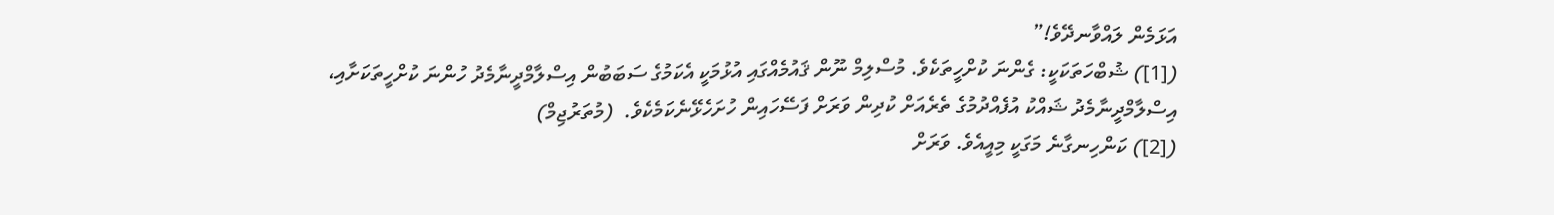އަޅަމެން ލައްވާނދޭވެ!”
([1]) ޝުބްހަތަކަކީ: ގެންނަ ކުށްހީތަކެވެ. މުސްލިމް ނޫން ޤައުމެއްގައި އުޅުމަކީ އެކަމުގެ ސަބަބުން އިސްލާމްދީނާމެދު ހުންނަ ކުށްހީތަކަށާއި، އިސްލާމްދީނާމެދު ޝައްކު އުފެއްދުމުގެ ތެރެއަށް ކުދިން ވަރަށް ފަސޭހައިން ހުށަހެޅޭނެކަމެކެވެ.  (މުތަރުޖިމް)
([2]) ކަންހިނގާނެ މަގަކީ މިއީއެވެ. ވަރަށް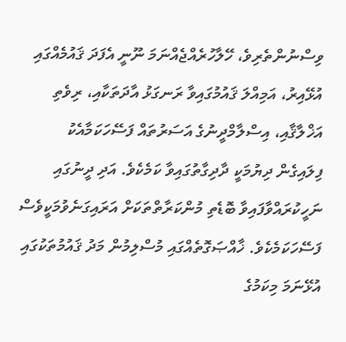ވިސްނުންތެރިވެ، ހޭލާހުރެއްޖެއްނަމަ ނޫނީ އެފަދަ ޤައުމެއްގައި އުޅޭއިރު، އަމިއްލަ ޤައުމުގައިވާ ރަނގަޅު އާދަތަކާއި، ރިވެތި އަޚްލާޤާއި، އިސްލާމްދީނުގެ އަސަރުތައް ފަސޭހަކަމާއެކު ފިލައިގެން ދިޔުމަކީ ދާދިގާތުގައިވާ ކަމެކެވެ. އަދި ދީނުގައި ނަހީކުރައްވާފައިވާ ބޮޑެތި މުންކަރާތްތަކަށް އަރައިގަނެވުމަކީވެސް ފަސޭހަކަމެކެވެ. ޚާއްޞަގޮތެއްގައި މުސްލިމުން މަދު ޤައުމުތަކުގައި އުޅޭނަމަ މިކަމުގެ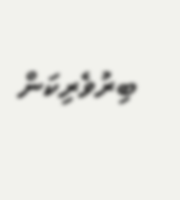ބިރުވެރިކަން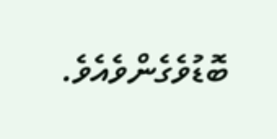ބޮޑުވެގެންވެއެވެ.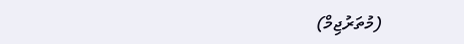(މުތަރުޖިމް)